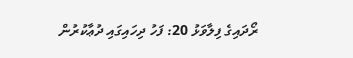ރޯދައިގެ ފިލާވަޅު 20: ފަހު ދިހައިގައި ދުޢާކުރުން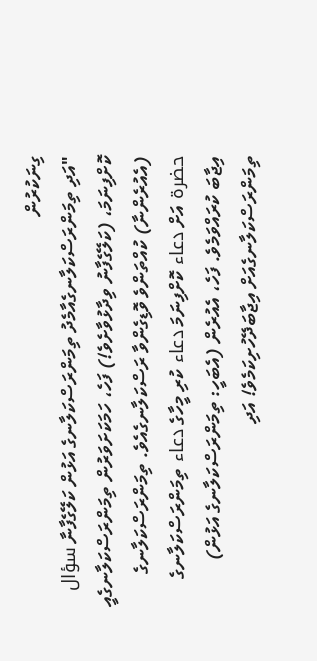ގިނަކުރުން
"އަދި ތިމަންރަސްކަލާނގެއާމެދު ތިމަންރަސްކަލާނގެ އަޅުން ކަލޭގެފާނާ سؤال ކޮށްފިނަމަ، (ކަލޭގެފާނު ވިދާޅުވާށެވެ!) ފަހެ، ހަމަކަށަވަރުން ތިމަންރަސްކަލާނގެއީ (އެއުރެންނާ) ކުއްތަންވެ ވޮޑިގެންވާ ރަސްކަލާނގެއެވެ. ތިމަންރަސްކަލާނގެ حضرة އަށް دعاء ކޮށްފިނަމަ دعاء ކުރި މީހާގެ دعاء ތިމަންރަސްކަލާނގެ އިޖާބަ ކުރައްވަމެވެ. ފަހެ، އެއުރެން (އެބަހީ: ތިމަންރަސްކަލާނގެ އަޅުން) ތިމަންރަސްކަލާނގެއަށް އިޖާބަދޭހުށިކަމެވެ! އަދި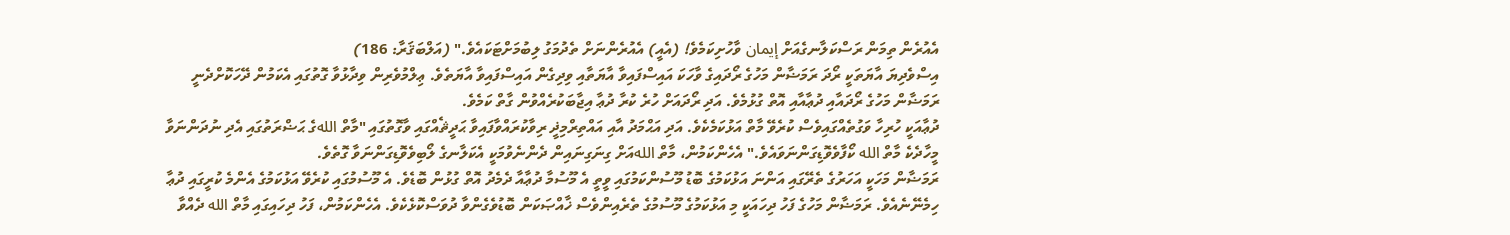އެއުރެން ތިމަން ރަސްކަލާނގެއަށް إيمان ވާހުށިކަމެވެ! (އެއީ) އެއުރެންނަށް ތެދުމަގު ލިބުމަށްޓަކައެވެ." (އަލްބަޤަރާ: 186)
އިސްވެދިޔަ އާޔަތަކީ ރޯދަ ރަމަޟާން މަހުގެ ރޯދައިގެ ވާހަކަ އައިސްފައިވާ އާޔަތާއި ވިދިގެން އައިސްފައިވާ އާޔަތެވެ. ޢިލްމުވެރިން ވިދާޅުވާ ގޮތުގައި އެކަމުން ދޭހަކޮށްދެނީ ރަމަޟާން މަހުގެ ރޯދައާއި ދުޢާއާއި އޮތް ގުޅުމެވެ. އަދި ރޯދައަށް ހުރެ ކުރާ ދުޢާ އިޖާބަކުރެއްވުން ގާތް ކަމެވެ.
ދުޢާއަކީ ހުރިހާ ވަގުތެއްގައިވެސް ކުރެވޭ މާތް އަޅުކަމެކެވެ. އަދި އަޙްމަދު އާއި އައްތިރްމިޛީ ރިވާކުރައްވާފައިވާ ޙަދީޘެއްގައި ވާގޮތުގައި "މާތް اللهގެ ޙަޟްރަތުގައި އެދި ނުދަންނަވާ މީހާދެކެ މާތް الله ކޯފާވެވޮޑިގަންނަވައެވެ." އެހެންކަމުން، މާތް اللهއަށް ގިނަގިނައިން ދެންނެވުމަކީ އެކަލާނގެ ލޯބިވެވޮޑިގަންނަވާ ގޮތެވެ.
ރަމަޟާން މަހަކީ އަހަރުގެ ތެރޭގައި އަންނަ އަޅުކަމުގެ ބޮޑު މޫސުންކަމުގައި ވީތީ އެ މޫސުމާ ދުޢާއާ ދެމެދު އޮތް ގުޅުން ބޮޑެވެ. އެ މޫސުމުގައި ކުރެވޭ އަޅުކަމުގެ އެންމެ ކުރީގައި ދުޢާ ހިމެނޭނެއެވެ. ރަމަޟާން މަހުގެ ފަހު ދިހައަކީ މި އަޅުކަމުގެ މޫސުމުގެ ތެރެއިންވެސް ޚާއްޞަކަން ބޮޑުވެގެންވާ ދުވަސްކޮޅެކެވެ. އެހެންކަމުން، ފަހު ދިހައިގައި މާތް الله ދެއްވާ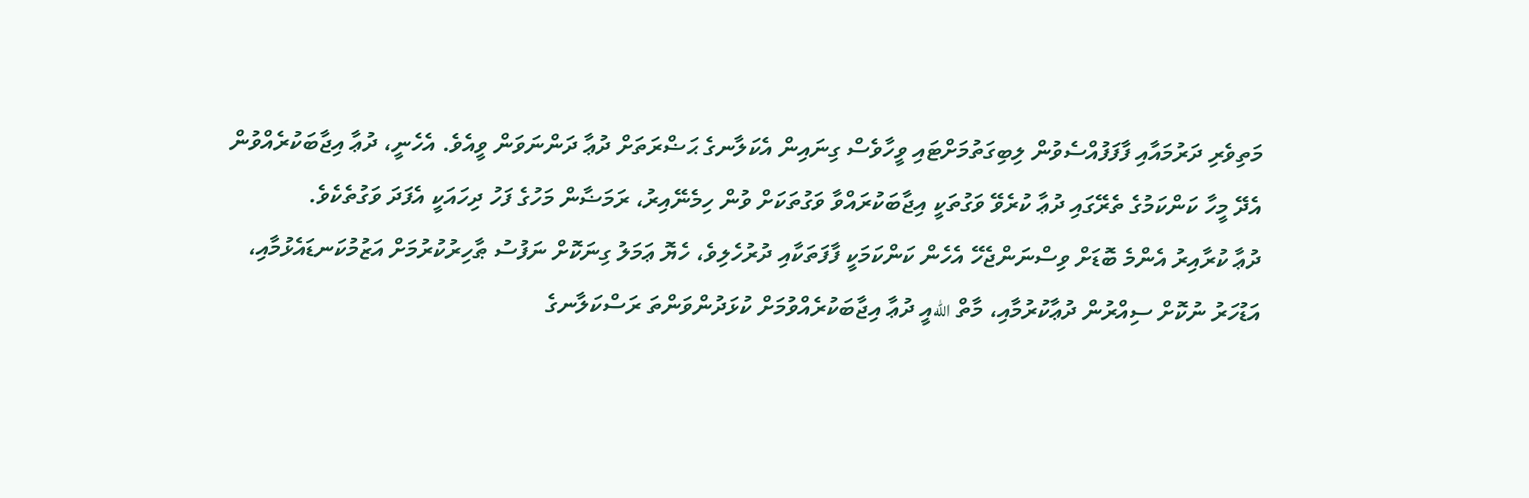މަތިވެރި ދަރުމައާއި ފާފަފުއްސެވުން ލިބިގަތުމަށްޓައި ވީހާވެސް ގިނައިން އެކަލާނގެ ޙަޟްރަތަށް ދުޢާ ދަންނަވަން ވީއެވެ. އެހެނީ، ދުޢާ އިޖާބަކުރެއްވުން އެދޭ މީހާ ކަންކަމުގެ ތެރޭގައި ދުޢާ ކުރެވޭ ވަގުތަކީ އިޖާބަކުރައްވާ ވަގުތަކަށް ވުން ހިމެނޭއިރު، ރަމަޟާން މަހުގެ ފަހު ދިހައަކީ އެފަދަ ވަގުތެކެވެ.
ދުޢާ ކުރާއިރު އެންމެ ބޮޑަށް ވިސްނަންޖެހޭ އެހެން ކަންކަމަކީ ފާފަތަކާއި ދުރުހެލިވެ، ހެޔޮ ޢަމަލު ގިނަކޮށް ނަފުސު ޠާހިރުކުރުމަށް އަޒުމުކަނޑައެޅުމާއި، އަޑުހަރު ނުކޮށް ސިއްރުން ދުޢާކުރުމާއި، މާތް اللهއީ ދުޢާ އިޖާބަކުރެއްވުމަށް ކުޅަދުންވަންތަ ރަސްކަލާނގެ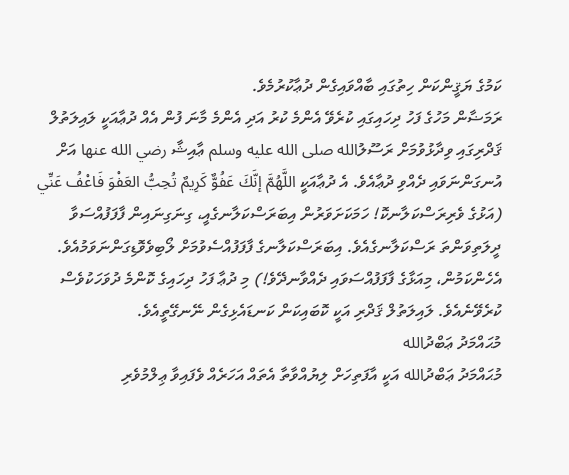ކަމުގެ ޔަޤީންކަން ހިތުގައި ބާއްވައިގެން ދުޢާކުރުމެވެ.
ރަމަޟާން މަހުގެ ފަހު ދިހައިގައި ކުރެވޭ އެންމެ ކުރު އަދި އެންމެ މާނަ ފުން އެއް ދުޢާއަކީ ލައިލަތުލް ޤަދްރިގައި ވިދާޅުވުމަށް ރަސޫލުالله صلى الله عليه وسلم ޢާއިޝާ رضي الله عنها އަށް އުނގަންނަވައި ދެއްވި ދުޢާއެވެ. އެ ދުޢާއަކީ اللَّهُمَّ إنَّكَ عَفُوٌّ كَرِيمٌ تُحِبُّ العَفْوَ فَاعْفُ عَنِّي (އަޅުގެ ވެރިރަސްކަލާނކޮ! ހަމަކަށަވަރުން އިބަރަސްކަލާނގެއީ، ގިނަގިނައިން ފާފަފުއްސަވާ ދީލަތިވަންތަ ރަސްކަލާނގެއެވެ. އިބަރަސްކަލާނގެ ފާފަފުއްސެވުމަށް ލޯބިވެވޮޑިގަންނަވަމުއެވެ. އެހެންކަމުން، މިއަޅާގެ ފާފަފުއްސަވައި ދެއްވާނދޭވެ!) މި ދުޢާ ފަހު ދިހައިގެ ކޮންމެ ދުވަހަކުވެސް ކުރެވޭނެއެވެ. ލައިލަތުލް ޤަދްރި އަކީ ކޮބައިކަން ކަނޑައެޅިގެން ނޭނގޭތީއެވެ.
މުޙައްމަދު ޢަބްދުالله
މުޙައްމަދު ޢަބްދުالله އަކީ އާފަތިހަށް ލިޔުއްވާތާ އެތައް އަހަރެއް ވެފައިވާ ޢިލްމުވެރި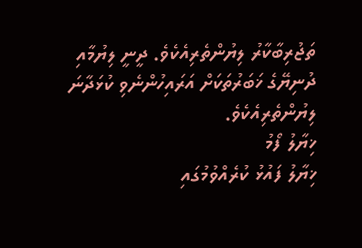ތަޖުރިބާކާރު ލިޔުންތެރިއެކެވެ. ދީނީ ލިޔުމާއި ދުނިޔޭގެ ޚަބަރުތަކަށް އަރައިހުންނެވި ކުޅަދާނަ ލިޔުންތެރިއެކެވެ.
ޚިޔާލު ފޯމު
ޚިޔާލު ފައުޅު ކުރެއްވުމުގައި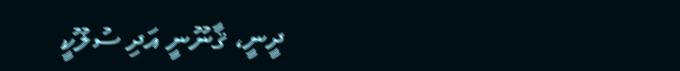ދީނީ، ޤާނޫނީ އަދި ސުލޫކީ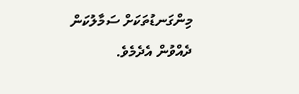މިންގަނޑުތަކަށް ސަމާލުކަން ދެއްވުން އެދެމެވެ.